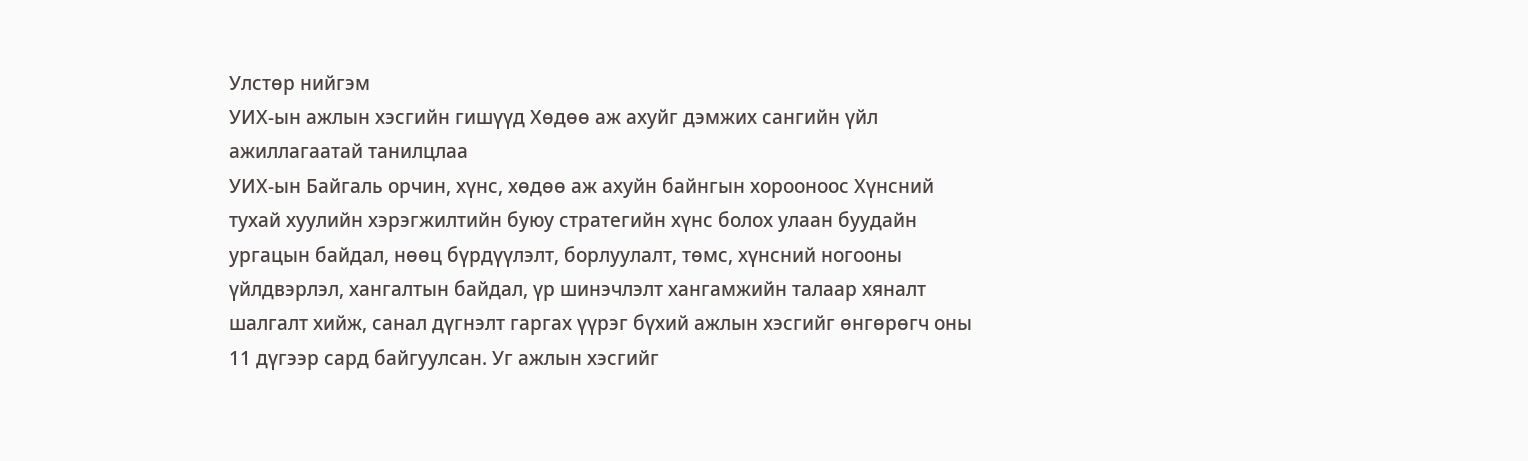Улстөр нийгэм
УИХ-ын ажлын хэсгийн гишүүд Хөдөө аж ахуйг дэмжих сангийн үйл ажиллагаатай танилцлаа
УИХ-ын Байгаль орчин, хүнс, хөдөө аж ахуйн байнгын хорооноос Хүнсний тухай хуулийн хэрэгжилтийн буюу стратегийн хүнс болох улаан буудайн ургацын байдал, нөөц бүрдүүлэлт, борлуулалт, төмс, хүнсний ногооны үйлдвэрлэл, хангалтын байдал, үр шинэчлэлт хангамжийн талаар хяналт шалгалт хийж, санал дүгнэлт гаргах үүрэг бүхий ажлын хэсгийг өнгөрөгч оны 11 дүгээр сард байгуулсан. Уг ажлын хэсгийг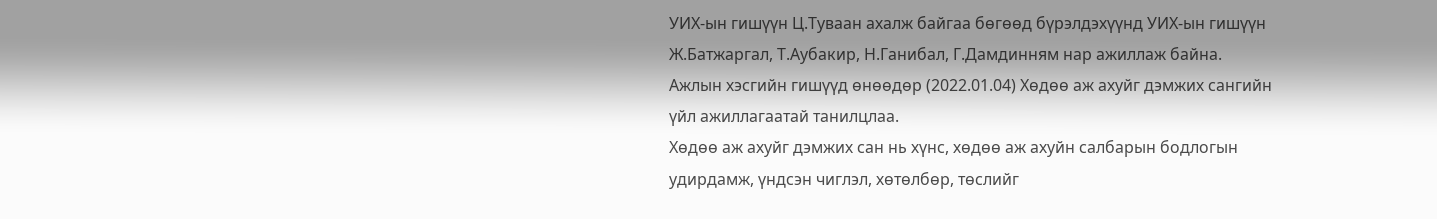УИХ-ын гишүүн Ц.Туваан ахалж байгаа бөгөөд бүрэлдэхүүнд УИХ-ын гишүүн Ж.Батжаргал, Т.Аубакир, Н.Ганибал, Г.Дамдинням нар ажиллаж байна.
Ажлын хэсгийн гишүүд өнөөдөр (2022.01.04) Хөдөө аж ахуйг дэмжих сангийн үйл ажиллагаатай танилцлаа.
Хөдөө аж ахуйг дэмжих сан нь хүнс, хөдөө аж ахуйн салбарын бодлогын удирдамж, үндсэн чиглэл, хөтөлбөр, төслийг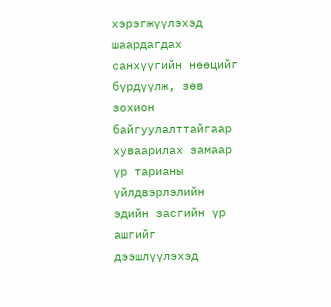хэрэгжүүлэхэд шаардагдах санхүүгийн нөөцийг бүрдүүлж, зөв зохион байгуулалттайгаар хуваарилах замаар үр тарианы үйлдвэрлэлийн эдийн засгийн үр ашгийг дээшлүүлэхэд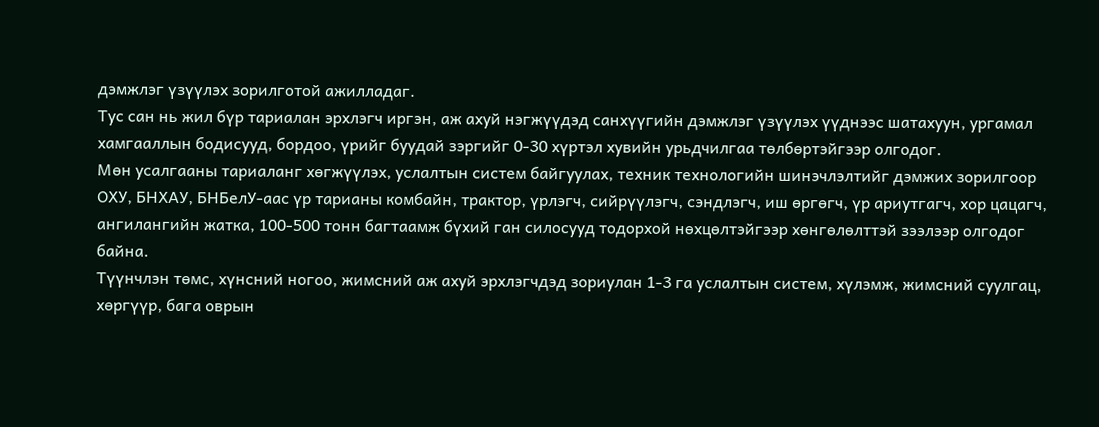дэмжлэг үзүүлэх зорилготой ажилладаг.
Тус сан нь жил бүр тариалан эрхлэгч иргэн, аж ахуй нэгжүүдэд санхүүгийн дэмжлэг үзүүлэх үүднээс шатахуун, ургамал хамгааллын бодисууд, бордоо, үрийг буудай зэргийг 0-30 хүртэл хувийн урьдчилгаа төлбөртэйгээр олгодог.
Мөн усалгааны тариаланг хөгжүүлэх, услалтын систем байгуулах, техник технологийн шинэчлэлтийг дэмжих зорилгоор ОХУ, БНХАУ, БНБелУ-аас үр тарианы комбайн, трактор, үрлэгч, сийрүүлэгч, сэндлэгч, иш өргөгч, үр ариутгагч, хор цацагч, ангилангийн жатка, 100-500 тонн багтаамж бүхий ган силосууд тодорхой нөхцөлтэйгээр хөнгөлөлттэй зээлээр олгодог байна.
Түүнчлэн төмс, хүнсний ногоо, жимсний аж ахуй эрхлэгчдэд зориулан 1-3 га услалтын систем, хүлэмж, жимсний суулгац, хөргүүр, бага оврын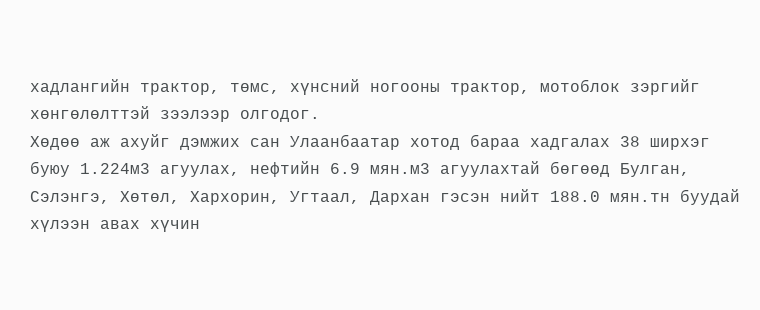хадлангийн трактор, төмс, хүнсний ногооны трактор, мотоблок зэргийг хөнгөлөлттэй зээлээр олгодог.
Хөдөө аж ахуйг дэмжих сан Улаанбаатар хотод бараа хадгалах 38 ширхэг буюу 1.224м3 агуулах, нефтийн 6.9 мян.м3 агуулахтай бөгөөд Булган, Сэлэнгэ, Хөтөл, Хархорин, Угтаал, Дархан гэсэн нийт 188.0 мян.тн буудай хүлээн авах хүчин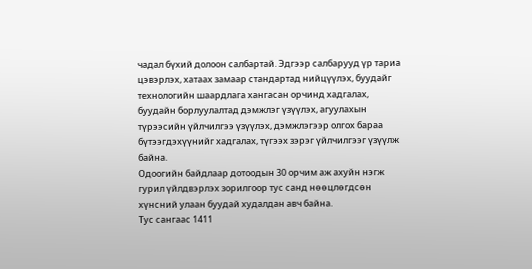чадал бүхий долоон салбартай. Эдгээр салбарууд үр тариа цэвэрлэх, хатаах замаар стандартад нийцүүлэх, буудайг технологийн шаардлага хангасан орчинд хадгалах, буудайн борлуулалтад дэмжлэг үзүүлэх, агуулахын түрээсийн үйлчилгээ үзүүлэх, дэмжлэгээр олгох бараа бүтээгдэхүүнийг хадгалах, түгээх зэрэг үйлчилгээг үзүүлж байна.
Одоогийн байдлаар дотоодын 30 орчим аж ахуйн нэгж гурил үйлдвэрлэх зорилгоор тус санд нөөцлөгдсөн хүнсний улаан буудай худалдан авч байна.
Тус сангаас 1411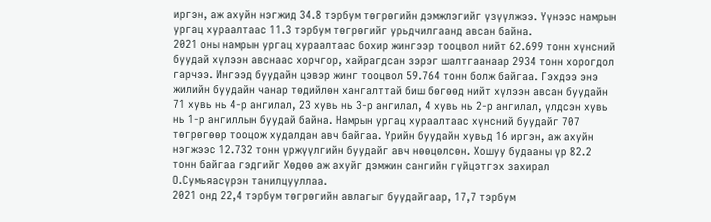иргэн, аж ахуйн нэгжид 34.8 тэрбум төгрөгийн дэмжлэгийг үзүүлжээ. Үүнээс намрын ургац хураалтаас 11.3 тэрбум төгрөгийг урьдчилгаанд авсан байна.
2021 оны намрын ургац хураалтаас бохир жингээр тооцвол нийт 62.699 тонн хүнсний буудай хүлээн авснаас хорчгор, хайрагдсан зэрэг шалтгаанаар 2934 тонн хорогдол гарчээ. Ингээд буудайн цэвэр жинг тооцвол 59.764 тонн болж байгаа. Гэхдээ энэ жилийн буудайн чанар төдийлөн хангалттай биш бөгөөд нийт хүлээн авсан буудайн 71 хувь нь 4-р ангилал, 23 хувь нь 3-р ангилал, 4 хувь нь 2-р ангилал, үлдсэн хувь нь 1-р ангиллын буудай байна. Намрын ургац хураалтаас хүнсний буудайг 707 төгрөгөөр тооцож худалдан авч байгаа. Үрийн буудайн хувьд 16 иргэн, аж ахуйн нэгжээс 12.732 тонн үржүүлгийн буудайг авч нөөцөлсөн. Хошуу будааны үр 82.2 тонн байгаа гэдгийг Хөдөө аж ахуйг дэмжин сангийн гүйцэтгэх захирал О.Сумьяасүрэн танилцууллаа.
2021 онд 22,4 тэрбум төгрөгийн авлагыг буудайгаар, 17,7 тэрбум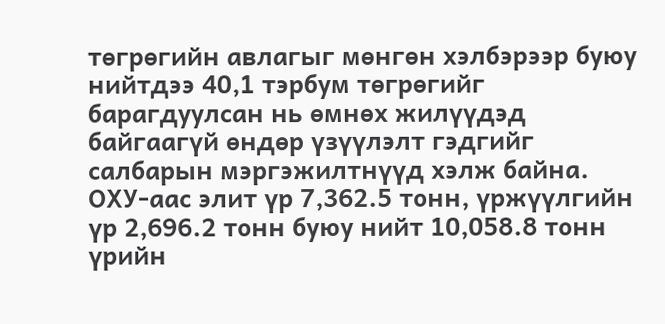төгрөгийн авлагыг мөнгөн хэлбэрээр буюу нийтдээ 40,1 тэрбум төгрөгийг барагдуулсан нь өмнөх жилүүдэд байгаагүй өндөр үзүүлэлт гэдгийг салбарын мэргэжилтнүүд хэлж байна.
ОХУ-аас элит үр 7,362.5 тонн, үржүүлгийн үр 2,696.2 тонн буюу нийт 10,058.8 тонн үрийн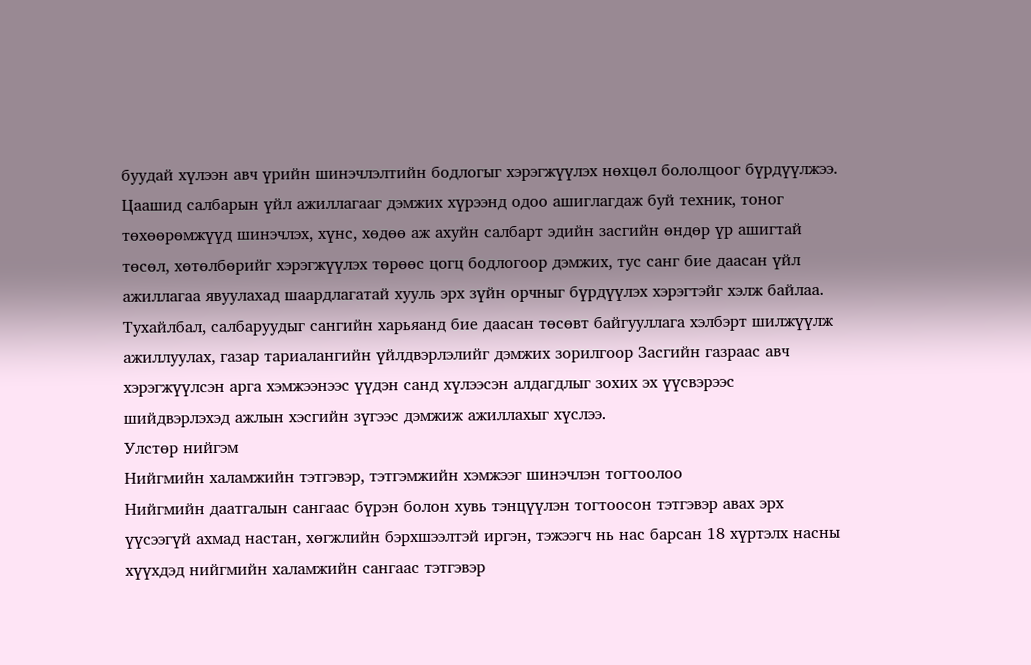буудай хүлээн авч үрийн шинэчлэлтийн бодлогыг хэрэгжүүлэх нөхцөл бололцоог бүрдүүлжээ.
Цаашид салбарын үйл ажиллагааг дэмжих хүрээнд одоо ашиглагдаж буй техник, тоног төхөөрөмжүүд шинэчлэх, хүнс, хөдөө аж ахуйн салбарт эдийн засгийн өндөр үр ашигтай төсөл, хөтөлбөрийг хэрэгжүүлэх төрөөс цогц бодлогоор дэмжих, тус санг бие даасан үйл ажиллагаа явуулахад шаардлагатай хууль эрх зүйн орчныг бүрдүүлэх хэрэгтэйг хэлж байлаа. Тухайлбал, салбаруудыг сангийн харьяанд бие даасан төсөвт байгууллага хэлбэрт шилжүүлж ажиллуулах, газар тариалангийн үйлдвэрлэлийг дэмжих зорилгоор Засгийн газраас авч хэрэгжүүлсэн арга хэмжээнээс үүдэн санд хүлээсэн алдагдлыг зохих эх үүсвэрээс шийдвэрлэхэд ажлын хэсгийн зүгээс дэмжиж ажиллахыг хүслээ.
Улстөр нийгэм
Нийгмийн халамжийн тэтгэвэр, тэтгэмжийн хэмжээг шинэчлэн тогтоолоо
Нийгмийн даатгалын сангаас бүрэн болон хувь тэнцүүлэн тогтоосон тэтгэвэр авах эрх үүсээгүй ахмад настан, хөгжлийн бэрхшээлтэй иргэн, тэжээгч нь нас барсан 18 хүртэлх насны хүүхдэд нийгмийн халамжийн сангаас тэтгэвэр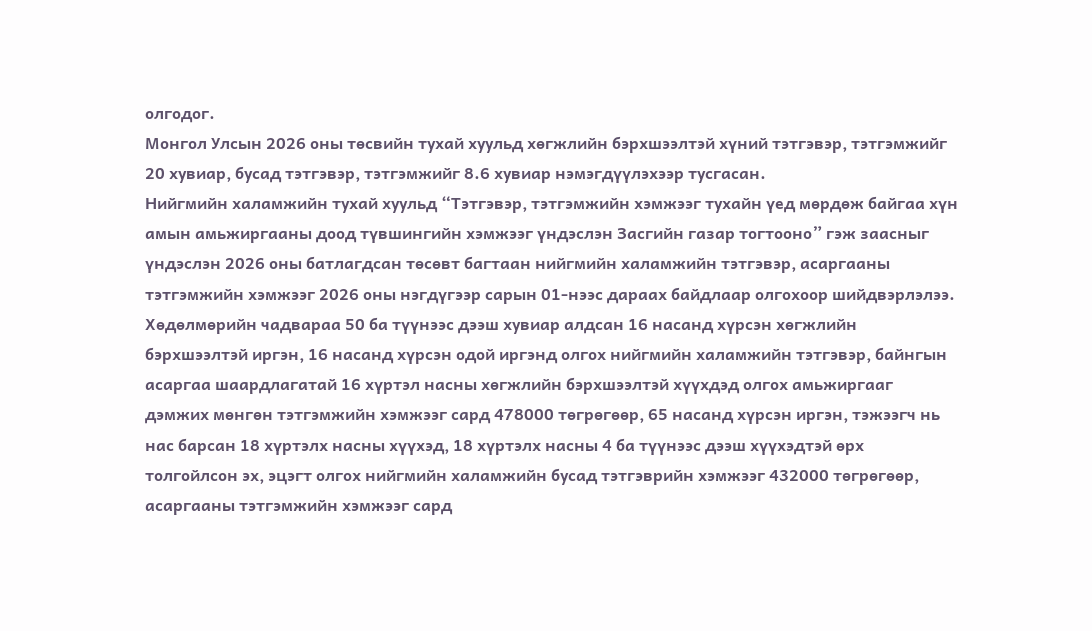олгодог.
Монгол Улсын 2026 оны төсвийн тухай хуульд хөгжлийн бэрхшээлтэй хүний тэтгэвэр, тэтгэмжийг 20 хувиар, бусад тэтгэвэр, тэтгэмжийг 8.6 хувиар нэмэгдүүлэхээр тусгасан.
Нийгмийн халамжийн тухай хуульд “Тэтгэвэр, тэтгэмжийн хэмжээг тухайн үед мөрдөж байгаа хүн амын амьжиргааны доод түвшингийн хэмжээг үндэслэн Засгийн газар тогтооно” гэж заасныг үндэслэн 2026 оны батлагдсан төсөвт багтаан нийгмийн халамжийн тэтгэвэр, асаргааны тэтгэмжийн хэмжээг 2026 оны нэгдүгээр сарын 01-нээс дараах байдлаар олгохоор шийдвэрлэлээ.
Хөдөлмөрийн чадвараа 50 ба түүнээс дээш хувиар алдсан 16 насанд хүрсэн хөгжлийн бэрхшээлтэй иргэн, 16 насанд хүрсэн одой иргэнд олгох нийгмийн халамжийн тэтгэвэр, байнгын асаргаа шаардлагатай 16 хүртэл насны хөгжлийн бэрхшээлтэй хүүхдэд олгох амьжиргааг дэмжих мөнгөн тэтгэмжийн хэмжээг сард 478000 төгрөгөөр, 65 насанд хүрсэн иргэн, тэжээгч нь нас барсан 18 хүртэлх насны хүүхэд, 18 хүртэлх насны 4 ба түүнээс дээш хүүхэдтэй өрх толгойлсон эх, эцэгт олгох нийгмийн халамжийн бусад тэтгэврийн хэмжээг 432000 төгрөгөөр, асаргааны тэтгэмжийн хэмжээг сард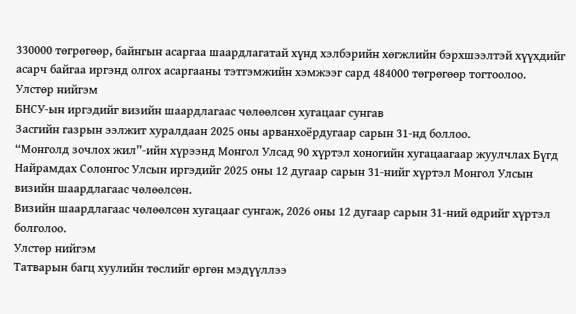330000 төгрөгөөр, байнгын асаргаа шаардлагатай хүнд хэлбэрийн хөгжлийн бэрхшээлтэй хүүхдийг асарч байгаа иргэнд олгох асаргааны тэтгэмжийн хэмжээг сард 484000 төгрөгөөр тогтоолоо.
Улстөр нийгэм
БНСУ-ын иргэдийг визийн шаардлагаас чөлөөлсөн хугацааг сунгав
Засгийн газрын ээлжит хуралдаан 2025 оны арванхоёрдугаар сарын 31-нд боллоо.
“Монголд зочлох жил”-ийн хүрээнд Монгол Улсад 90 хүртэл хоногийн хугацаагаар жуулчлах Бүгд Найрамдах Солонгос Улсын иргэдийг 2025 оны 12 дугаар сарын 31-нийг хүртэл Монгол Улсын визийн шаардлагаас чөлөөлсөн.
Визийн шаардлагаас чөлөөлсөн хугацааг сунгаж, 2026 оны 12 дугаар сарын 31-ний өдрийг хүртэл болголоо.
Улстөр нийгэм
Татварын багц хуулийн төслийг өргөн мэдүүллээ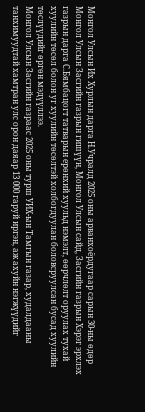Монгол Улсын Их Хурлын дарга Н.Учралд 2025 оны арванхоёрдугаар сарын 30-ны өдөр Монгол Улсын Засгийн газрын гишүүн, Монгол Улсын сайд, Засгийн газрын Хэрэг эрхлэх газрын дарга С.Бямбацогт татварын ерөнхий хуульд нэмэлт, өөрчлөлт оруулах тухай хуулийн төсөл болон уг хуулийн төсөлтэй холбогдуулан боловсруулсан бусад хуулийн төслүүдийг өргөн мэдүүллээ.
Монгол Улсын Засгийн газраас 2025 оны турш УИХ-ын Тамгын газар, худалдааны танхимуудтай хамтран улс орон даяар 13 000 гаруй иргэн, аж ахуйн нэгжүүдийг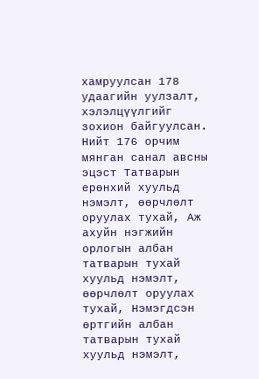хамруулсан 178 удаагийн уулзалт, хэлэлцүүлгийг зохион байгуулсан. Нийт 176 орчим мянган санал авсны эцэст Татварын ерөнхий хуульд нэмэлт, өөрчлөлт оруулах тухай, Аж ахуйн нэгжийн орлогын албан татварын тухай хуульд нэмэлт, өөрчлөлт оруулах тухай, Нэмэгдсэн өртгийн албан татварын тухай хуульд нэмэлт,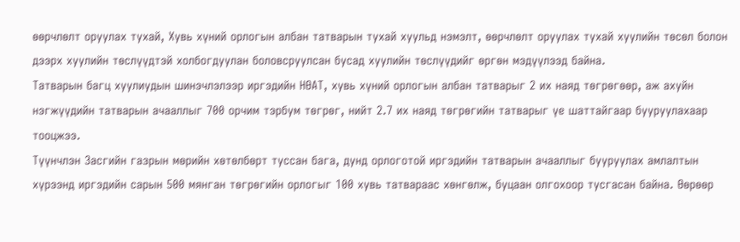өөрчлөлт оруулах тухай, Хувь хүний орлогын албан татварын тухай хуульд нэмэлт, өөрчлөлт оруулах тухай хуулийн төсөл болон дээрх хуулийн төслүүдтэй холбогдуулан боловсруулсан бусад хуулийн төслүүдийг өргөн мэдүүлээд байна.
Татварын багц хуулиудын шинэчлэлээр иргэдийн НӨАТ, хувь хүний орлогын албан татварыг 2 их наяд төгрөгөөр, аж ахуйн нэгжүүдийн татварын ачааллыг 700 орчим тэрбум төгрөг, нийт 2.7 их наяд төгрөгийн татварыг үе шаттайгаар бууруулахаар тооцжээ.
Түүнчлэн Засгийн газрын мөрийн хөтөлбөрт туссан бага, дунд орлоготой иргэдийн татварын ачааллыг бууруулах амлалтын хүрээнд иргэдийн сарын 500 мянган төгрөгийн орлогыг 100 хувь татвараас хөнгөлж, буцаан олгохоор тусгасан байна. Өөрөөр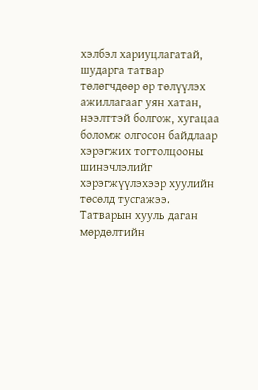хэлбэл хариуцлагатай, шударга татвар төлөгчдөөр өр төлүүлэх ажиллагааг уян хатан, нээлттэй болгож, хугацаа боломж олгосон байдлаар хэрэгжих тогтолцооны шинэчлэлийг хэрэгжүүлэхээр хуулийн төсөлд тусгажээ.
Татварын хууль даган мөрдөлтийн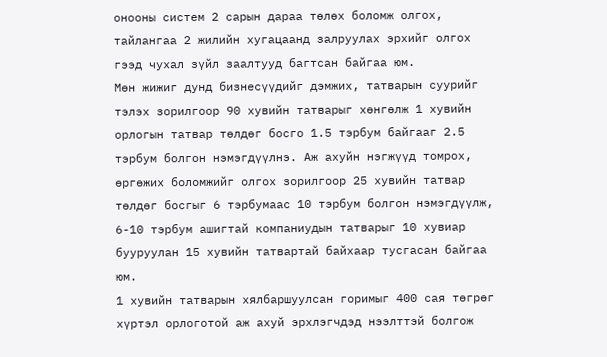онооны систем 2 сарын дараа төлөх боломж олгох, тайлангаа 2 жилийн хугацаанд залруулах эрхийг олгох гээд чухал зүйл заалтууд багтсан байгаа юм.
Мөн жижиг дунд бизнесүүдийг дэмжих, татварын суурийг тэлэх зорилгоор 90 хувийн татварыг хөнгөлж 1 хувийн орлогын татвар төлдөг босго 1.5 тэрбум байгааг 2.5 тэрбум болгон нэмэгдүүлнэ. Аж ахуйн нэгжүүд томрох, өргөжих боломжийг олгох зорилгоор 25 хувийн татвар төлдөг босгыг 6 тэрбумаас 10 тэрбум болгон нэмэгдүүлж, 6-10 тэрбум ашигтай компаниудын татварыг 10 хувиар бууруулан 15 хувийн татвартай байхаар тусгасан байгаа юм.
1 хувийн татварын хялбаршуулсан горимыг 400 сая төгрөг хүртэл орлоготой аж ахуй эрхлэгчдэд нээлттэй болгож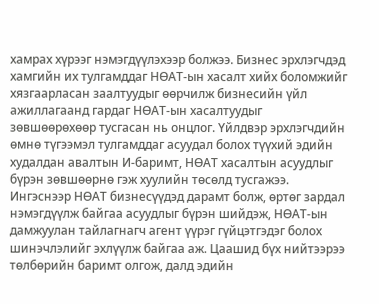хамрах хүрээг нэмэгдүүлэхээр болжээ. Бизнес эрхлэгчдэд хамгийн их тулгамддаг НӨАТ-ын хасалт хийх боломжийг хязгаарласан заалтуудыг өөрчилж бизнесийн үйл ажиллагаанд гардаг НӨАТ-ын хасалтуудыг зөвшөөрөхөөр тусгасан нь онцлог. Үйлдвэр эрхлэгчдийн өмнө түгээмэл тулгамддаг асуудал болох түүхий эдийн худалдан авалтын И-баримт, НӨАТ хасалтын асуудлыг бүрэн зөвшөөрнө гэж хуулийн төсөлд тусгажээ. Ингэснээр НӨАТ бизнесүүдэд дарамт болж, өртөг зардал нэмэгдүүлж байгаа асуудлыг бүрэн шийдэж, НӨАТ-ын дамжуулан тайлагнагч агент үүрэг гүйцэтгэдэг болох шинэчлэлийг эхлүүлж байгаа аж. Цаашид бүх нийтээрээ төлбөрийн баримт олгож, далд эдийн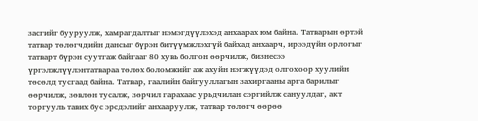засгийг бууруулж, хамрагдалтыг нэмэгдүүлэхэд анхаарах юм байна. Татварын өртэй татвар төлөгчдийн дансыг бүрэн битүүмжлэхгүй байхад анхаарч, ирээдүйн орлогыг татварт бүрэн суутгаж байгааг 80 хувь болгон өөрчилж, бизнесээ үргэлжлүүлэнтатвараа төлөх боломжийг аж ахуйн нэгжүүдэд олгохоор хуулийн төсөлд тусгаад байна. Татвар, гаалийн байгууллагын захиргааны арга барилыг өөрчилж, зөвлөн тусалж, зөрчил гарахаас урьдчилан сэргийлж сануулдаг, акт торгууль тавих бус эрсдэлийг анхааруулж, татвар төлөгч өөрөө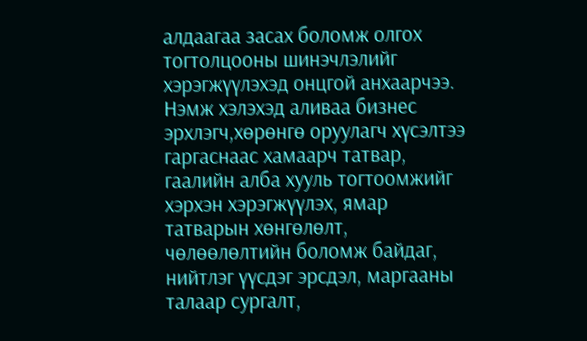алдаагаа засах боломж олгох тогтолцооны шинэчлэлийг хэрэгжүүлэхэд онцгой анхаарчээ.
Нэмж хэлэхэд аливаа бизнес эрхлэгч,хөрөнгө оруулагч хүсэлтээ гаргаснаас хамаарч татвар, гаалийн алба хууль тогтоомжийг хэрхэн хэрэгжүүлэх, ямар татварын хөнгөлөлт, чөлөөлөлтийн боломж байдаг, нийтлэг үүсдэг эрсдэл, маргааны талаар сургалт,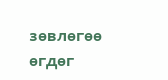зөвлөгөө өгдөг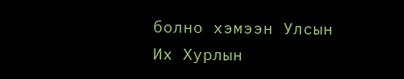болно хэмээн Улсын Их Хурлын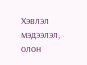Хэвлэл мэдээлэл, олон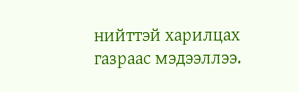нийттэй харилцах газраас мэдээллээ.